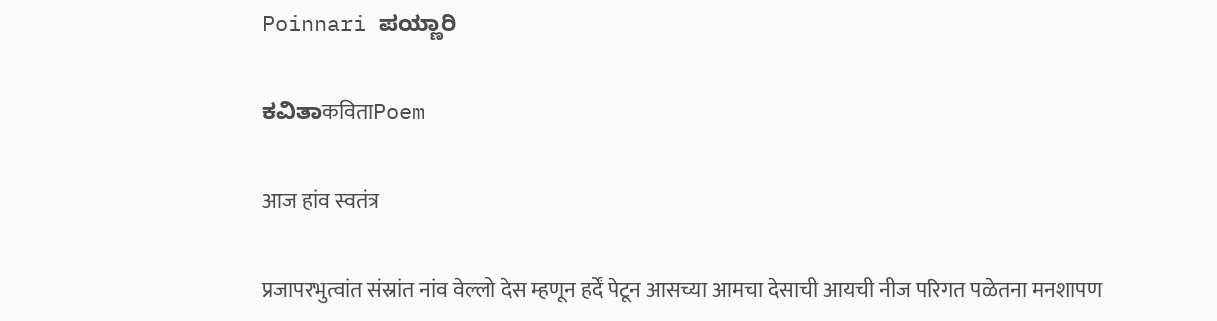Poinnari ಪಯ್ಣಾರಿ

ಕವಿತಾकविताPoem

आज हांव स्वतंत्र

प्रजापरभुत्वांत संस्रांत नांव वेल्लो देस म्हणून हर्दें पेटून आसच्या आमचा देसाची आयची नीज परिगत पळेतना मनशापण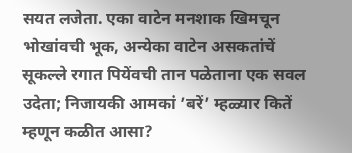सयत लजेता. एका वाटेन मनशाक खिमचून भोखांवची भूक, अन्येका वाटेन असकतांचें सूक‌ल्ले रगात पियेंवची तान पळेताना एक सवल उदेता; निजायकी आमकां ’बरें’ म्हळ्यार कितें म्हणून कळीत आसा?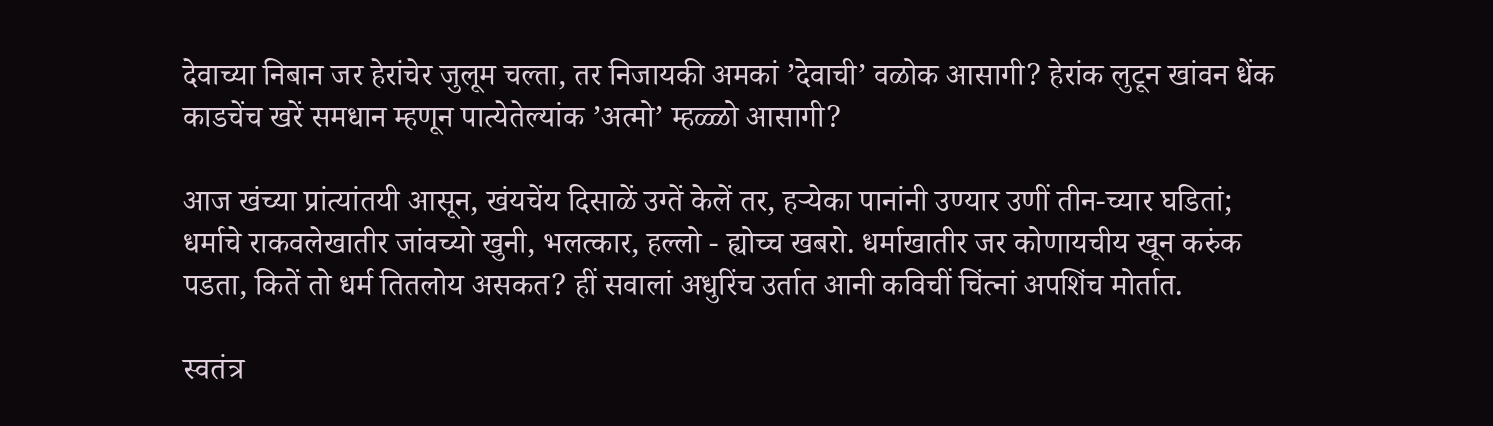देवाच्या निबान जर हेरांचेर जुलूम चल्ता, तर निजायकी अमकां ’देवाची’ वळोक आसागी? हेरांक लुटून खांवन धेंक काडचेंच खरें समधान म्हणून पात्येतेल्यांक ’अत्मो’ म्हळ्ळो आसागी?

आज खंच्या प्रांत्यांत‌यी आसून, खंयचेंय दिसाळें उग्तें केलें तर, हऱ्येका पानांनी उण्यार उणीं तीन-च्यार घडितां; धर्माचे राकवलेखातीर जांवच्यो खुनी, भलत्कार, हल्लो - ह्योच्च खबरो. धर्माखातीर जर कोणायचीय खून करुंक पडता, कितें तो धर्म तितलोय असकत? हीं सवालां अधुरिंच उर्तात आनी कविचीं चिंत्नां अपशिंच मोर्तात.

स्वतंत्र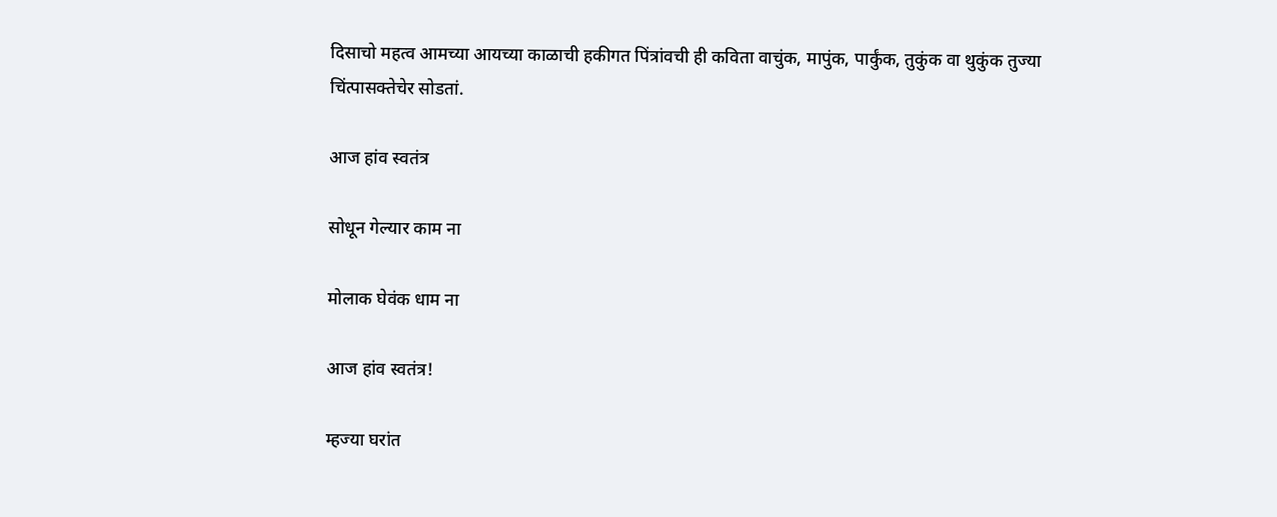दिसाचो महत्व आमच्या आयच्या काळाची हकीगत पिंत्रांवची ही कविता वाचुंक, मापुंक, पार्कुंक, तुकुंक वा थुकुंक तुज्या चिंत्पासक्तेचेर सोडतां.

आज हांव स्वतंत्र

सोधून गेल्यार काम ना

मोलाक घेवंक धाम ना

आज हांव स्वतंत्र!

म्हज्या घरांत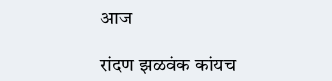आज

रांदण झळवंक कांय‌च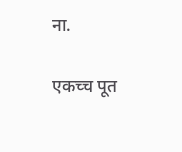ना.

एक‍च्च पूत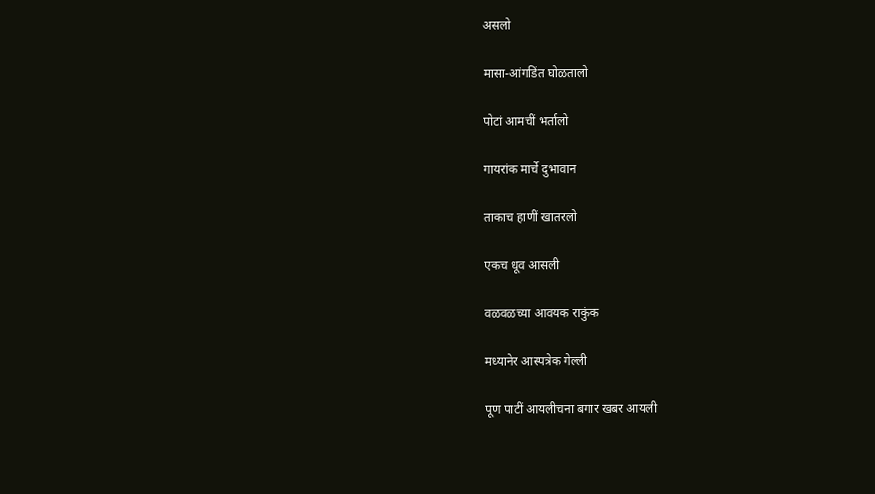असलो

मासा-आंगडिंत घोळतालो

पोटां आमचीं भर्तालो

गायरांक मार्चे दुभावान

ताकाच हाणीं खातरलो

एक‌च धूव आसली

वळवळच्या आवयक राकुंक

मध्यानेर आस्पत्रेक गेल्ली

पूण पाटीं आयलीच‌ना बगार खबर आयली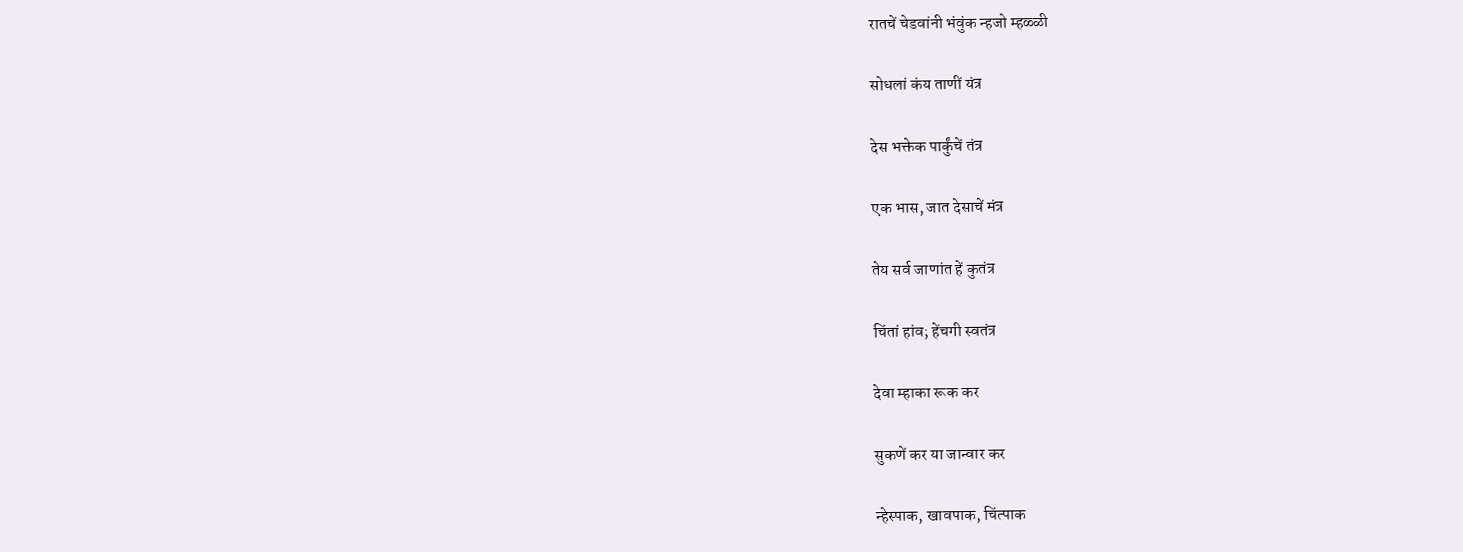रातचें चेडवांनी भंवुंक न्हजो म्हळ्ळी

सोधलां कंय ताणीं यंत्र

देस भक्तेक पार्कुंचें तंत्र

एक भास, जात देसाचें मंत्र

तेय सर्व जाणांत हें कुतंत्र

चिंतां हांव; हेंच‌गी स्वतंत्र

देवा म्हाका रूक कर

सुकणें कर या जान्वार कर

न्हेस्पाक, खावपाक, चिंत्पाक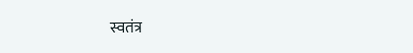स्वतंत्र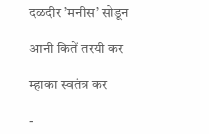दळदीर ’मनीस’ सोडून

आनी कितें तर‌यी कर

म्हाका स्वतंत्र कर

-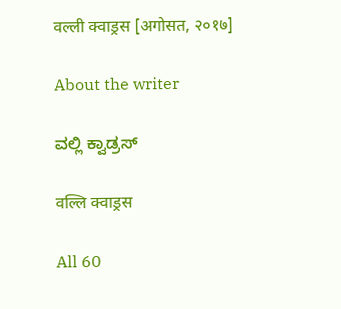वल्ली क्वाड्रस [अगोसत, २०१७]

About the writer

ವಲ್ಲಿ ಕ್ವಾಡ್ರಸ್

वल्लि क्वाड्रस

All 60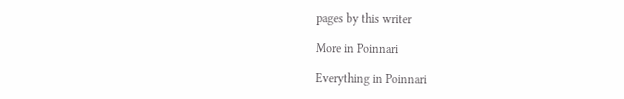pages by this writer

More in Poinnari

Everything in Poinnari